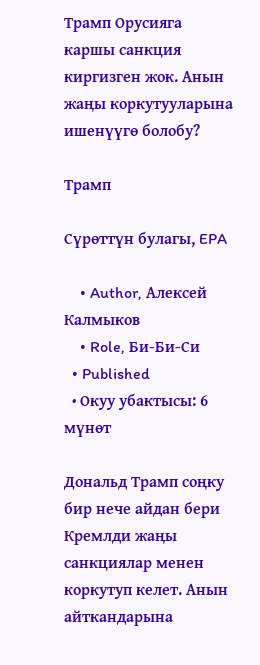Трамп Орусияга каршы санкция киргизген жок. Анын жаңы коркутууларына ишенүүгө болобу?

Трамп

Сүрөттүн булагы, EPA

    • Author, Алексей Калмыков
    • Role, Би-Би-Си
  • Published
  • Окуу убактысы: 6 мүнөт

Дональд Трамп соңку бир нече айдан бери Кремлди жаңы санкциялар менен коркутуп келет. Анын айткандарына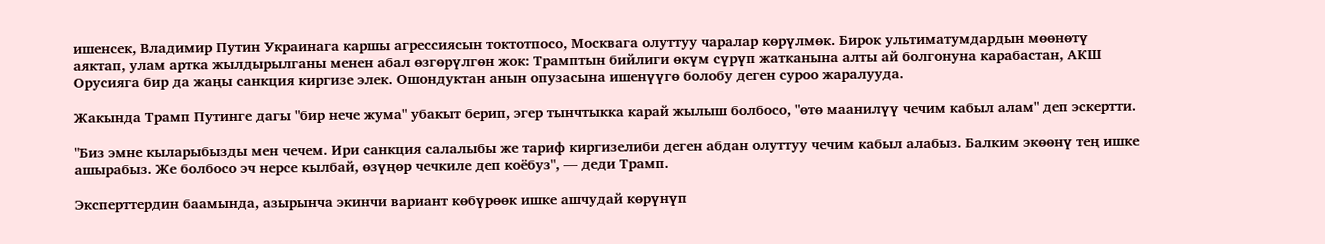ишенсек, Владимир Путин Украинага каршы агрессиясын токтотпосо, Москвага олуттуу чаралар көрүлмөк. Бирок ультиматумдардын мөөнөтү аяктап, улам артка жылдырылганы менен абал өзгөрүлгөн жок: Трамптын бийлиги өкүм сүрүп жатканына алты ай болгонуна карабастан, АКШ Орусияга бир да жаңы санкция киргизе элек. Ошондуктан анын опузасына ишенүүгө болобу деген суроо жаралууда.

Жакында Трамп Путинге дагы "бир нече жума" убакыт берип, эгер тынчтыкка карай жылыш болбосо, "өтө маанилүү чечим кабыл алам" деп эскертти.

"Биз эмне кыларыбызды мен чечем. Ири санкция салалыбы же тариф киргизелиби деген абдан олуттуу чечим кабыл алабыз. Балким экөөнү тең ишке ашырабыз. Же болбосо эч нерсе кылбай, өзүңөр чечкиле деп коёбуз", — деди Трамп.

Эксперттердин баамында, азырынча экинчи вариант көбүрөөк ишке ашчудай көрүнүп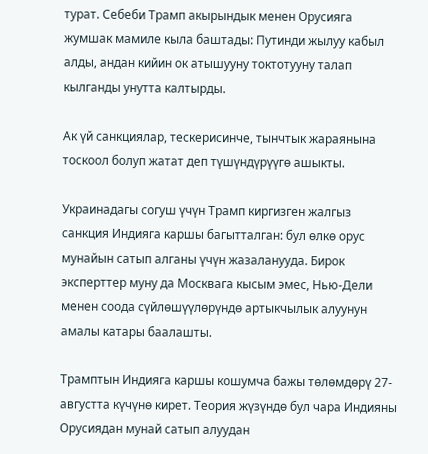турат. Себеби Трамп акырындык менен Орусияга жумшак мамиле кыла баштады: Путинди жылуу кабыл алды, андан кийин ок атышууну токтотууну талап кылганды унутта калтырды.

Ак үй санкциялар, тескерисинче, тынчтык жараянына тоскоол болуп жатат деп түшүндүрүүгө ашыкты.

Украинадагы согуш үчүн Трамп киргизген жалгыз санкция Индияга каршы багытталган: бул өлкө орус мунайын сатып алганы үчүн жазаланууда. Бирок эксперттер муну да Москвага кысым эмес, Нью-Дели менен соода сүйлөшүүлөрүндө артыкчылык алуунун амалы катары баалашты.

Трамптын Индияга каршы кошумча бажы төлөмдөрү 27-августта күчүнө кирет. Теория жүзүндө бул чара Индияны Орусиядан мунай сатып алуудан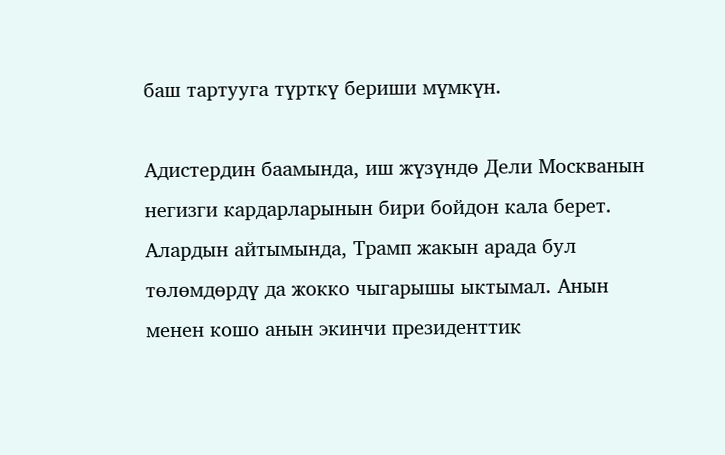баш тартууга түрткү бериши мүмкүн.

Адистердин баамында, иш жүзүндө Дели Москванын негизги кардарларынын бири бойдон кала берет. Алардын айтымында, Трамп жакын арада бул төлөмдөрдү да жокко чыгарышы ыктымал. Анын менен кошо анын экинчи президенттик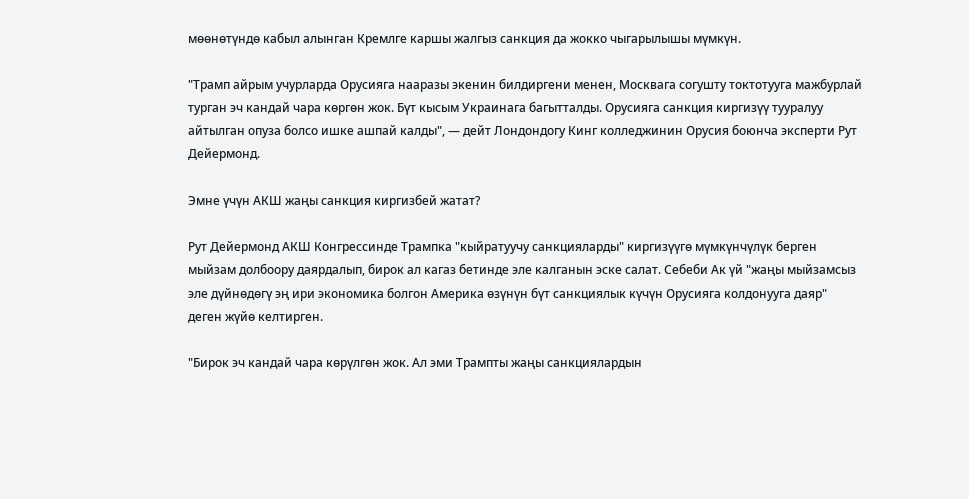мөөнөтүндө кабыл алынган Кремлге каршы жалгыз санкция да жокко чыгарылышы мүмкүн.

"Трамп айрым учурларда Орусияга нааразы экенин билдиргени менен, Москвага согушту токтотууга мажбурлай турган эч кандай чара көргөн жок. Бүт кысым Украинага багытталды. Орусияга санкция киргизүү тууралуу айтылган опуза болсо ишке ашпай калды", — дейт Лондондогу Кинг колледжинин Орусия боюнча эксперти Рут Дейермонд.

Эмне үчүн АКШ жаңы санкция киргизбей жатат?

Рут Дейермонд АКШ Конгрессинде Трампка "кыйратуучу санкцияларды" киргизүүгө мүмкүнчүлүк берген мыйзам долбоору даярдалып, бирок ал кагаз бетинде эле калганын эске салат. Себеби Ак үй "жаңы мыйзамсыз эле дүйнөдөгү эң ири экономика болгон Америка өзүнүн бүт санкциялык күчүн Орусияга колдонууга даяр" деген жүйө келтирген.

"Бирок эч кандай чара көрүлгөн жок. Ал эми Трампты жаңы санкциялардын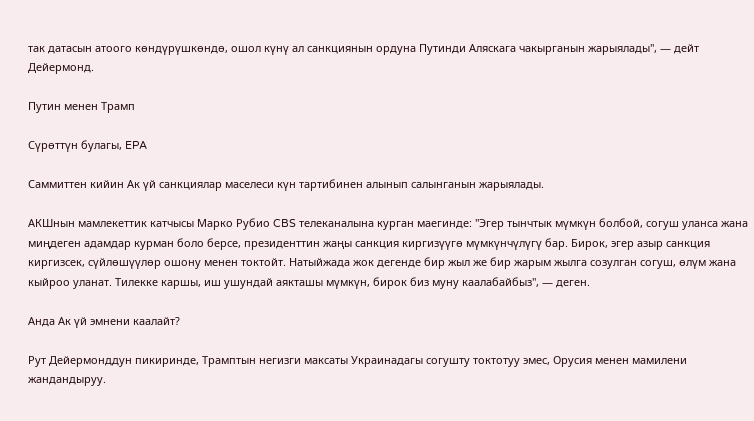так датасын атоого көндүрүшкөндө, ошол күнү ал санкциянын ордуна Путинди Аляскага чакырганын жарыялады", — дейт Дейермонд.

Путин менен Трамп

Сүрөттүн булагы, EPA

Саммиттен кийин Ак үй санкциялар маселеси күн тартибинен алынып салынганын жарыялады.

АКШнын мамлекеттик катчысы Марко Рубио CBS телеканалына курган маегинде: "Эгер тынчтык мүмкүн болбой, согуш уланса жана миңдеген адамдар курман боло берсе, президенттин жаңы санкция киргизүүгө мүмкүнчүлүгү бар. Бирок, эгер азыр санкция киргизсек, сүйлөшүүлөр ошону менен токтойт. Натыйжада жок дегенде бир жыл же бир жарым жылга созулган согуш, өлүм жана кыйроо уланат. Тилекке каршы, иш ушундай аякташы мүмкүн, бирок биз муну каалабайбыз", — деген.

Анда Ак үй эмнени каалайт?

Рут Дейермонддун пикиринде, Трамптын негизги максаты Украинадагы согушту токтотуу эмес, Орусия менен мамилени жандандыруу.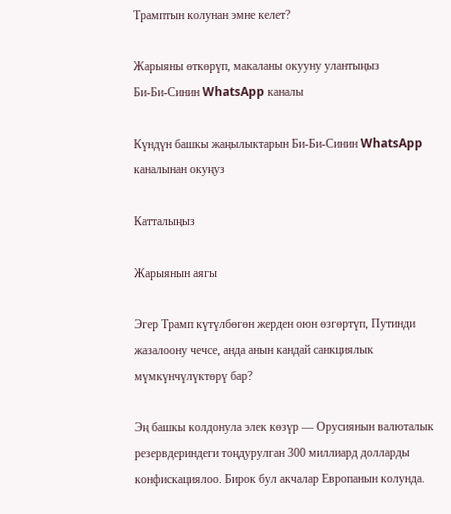Трамптын колунан эмне келет?

Жарыяны өткөрүп, макаланы окууну улантыңыз
Би-Би-Синин WhatsApp каналы

Күндүн башкы жаңылыктарын Би-Би-Синин WhatsApp каналынан окуңуз

Катталыңыз

Жарыянын аягы

Эгер Трамп күтүлбөгөн жерден оюн өзгөртүп, Путинди жазалоону чечсе, анда анын кандай санкциялык мүмкүнчүлүктөрү бар?

Эң башкы колдонула элек көзүр — Орусиянын валюталык резервдериндеги тоңдурулган 300 миллиард долларды конфискациялоо. Бирок бул акчалар Европанын колунда.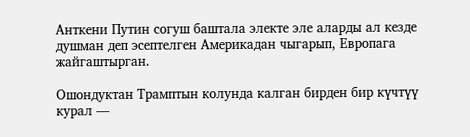Анткени Путин согуш баштала электе эле аларды ал кезде душман деп эсептелген Америкадан чыгарып, Европага жайгаштырган.

Ошондуктан Трамптын колунда калган бирден бир күчтүү курал —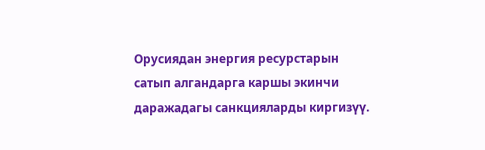Орусиядан энергия ресурстарын сатып алгандарга каршы экинчи даражадагы санкцияларды киргизүү.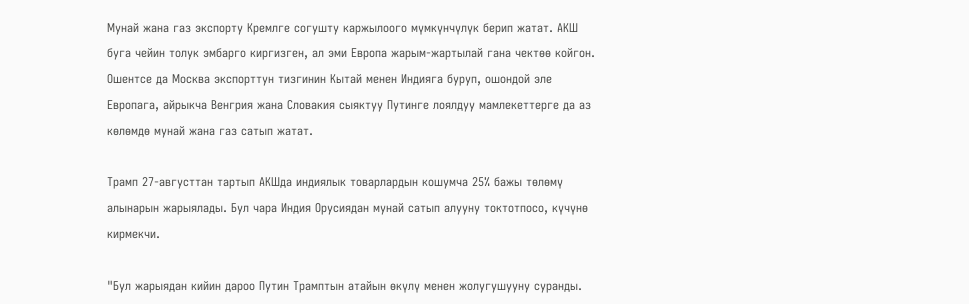Мунай жана газ экспорту Кремлге согушту каржылоого мүмкүнчүлүк берип жатат. АКШ буга чейин толук эмбарго киргизген, ал эми Европа жарым-жартылай гана чектөө койгон. Ошентсе да Москва экспорттун тизгинин Кытай менен Индияга буруп, ошондой эле Европага, айрыкча Венгрия жана Словакия сыяктуу Путинге лоялдуу мамлекеттерге да аз көлөмдө мунай жана газ сатып жатат.

Трамп 27-августтан тартып АКШда индиялык товарлардын кошумча 25% бажы төлөмү алынарын жарыялады. Бул чара Индия Орусиядан мунай сатып алууну токтотпосо, күчүнө кирмекчи.

"Бул жарыядан кийин дароо Путин Трамптын атайын өкүлү менен жолугушууну суранды.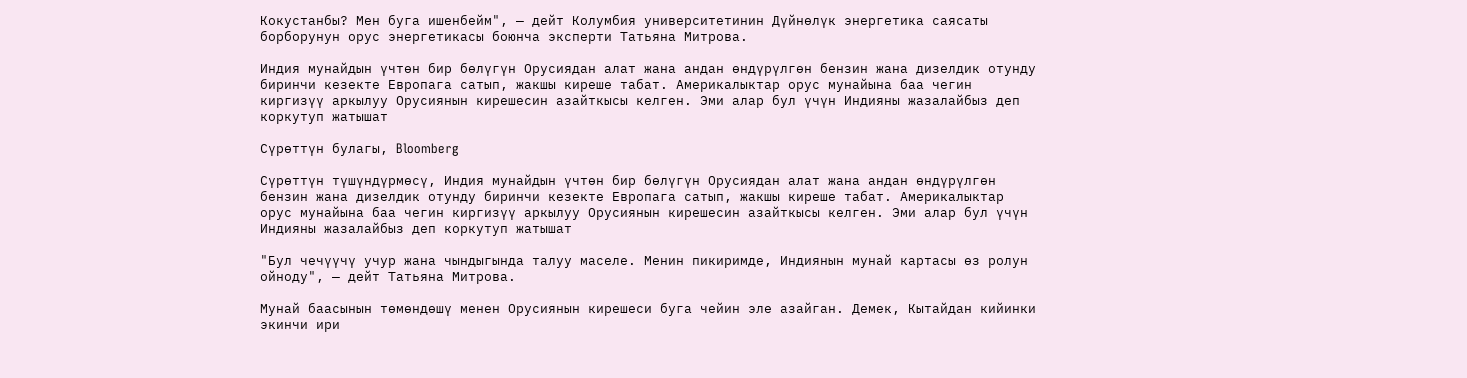Кокустанбы? Мен буга ишенбейм", — дейт Колумбия университетинин Дүйнөлүк энергетика саясаты борборунун орус энергетикасы боюнча эксперти Татьяна Митрова.

Индия мунайдын үчтөн бир бөлүгүн Орусиядан алат жана андан өндүрүлгөн бензин жана дизелдик отунду биринчи кезекте Европага сатып, жакшы киреше табат. Америкалыктар орус мунайына баа чегин киргизүү аркылуу Орусиянын кирешесин азайткысы келген. Эми алар бул үчүн Индияны жазалайбыз деп коркутуп жатышат

Сүрөттүн булагы, Bloomberg

Сүрөттүн түшүндүрмөсү, Индия мунайдын үчтөн бир бөлүгүн Орусиядан алат жана андан өндүрүлгөн бензин жана дизелдик отунду биринчи кезекте Европага сатып, жакшы киреше табат. Америкалыктар орус мунайына баа чегин киргизүү аркылуу Орусиянын кирешесин азайткысы келген. Эми алар бул үчүн Индияны жазалайбыз деп коркутуп жатышат

"Бул чечүүчү учур жана чындыгында талуу маселе. Менин пикиримде, Индиянын мунай картасы өз ролун ойноду", — дейт Татьяна Митрова.

Мунай баасынын төмөндөшү менен Орусиянын кирешеси буга чейин эле азайган. Демек, Кытайдан кийинки экинчи ири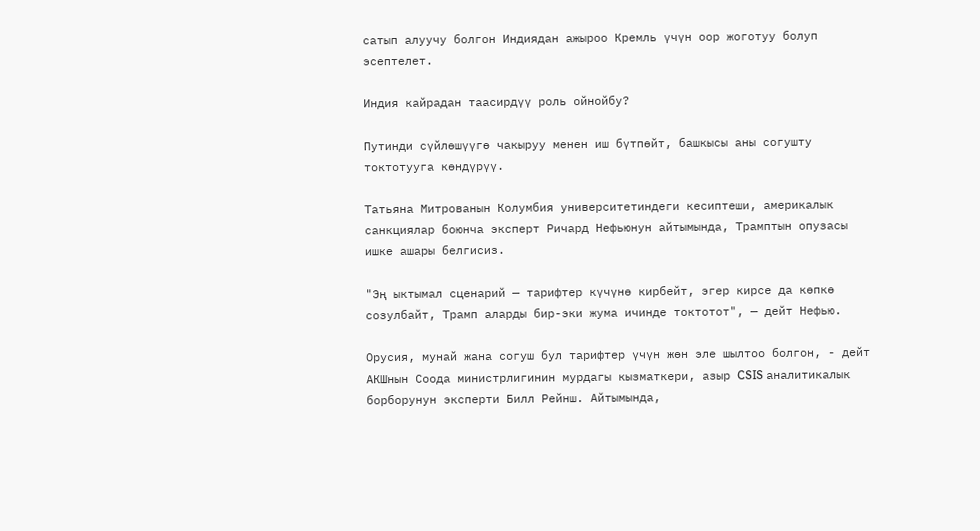сатып алуучу болгон Индиядан ажыроо Кремль үчүн оор жоготуу болуп эсептелет.

Индия кайрадан таасирдүү роль ойнойбу?

Путинди сүйлөшүүгө чакыруу менен иш бүтпөйт, башкысы аны согушту токтотууга көндүрүү.

Татьяна Митрованын Колумбия университетиндеги кесиптеши, америкалык санкциялар боюнча эксперт Ричард Нефьюнун айтымында, Трамптын опузасы ишке ашары белгисиз.

"Эң ыктымал сценарий — тарифтер күчүнө кирбейт, эгер кирсе да көпкө созулбайт, Трамп аларды бир-эки жума ичинде токтотот", — дейт Нефью.

Орусия, мунай жана согуш бул тарифтер үчүн жөн эле шылтоо болгон, - дейт АКШнын Соода министрлигинин мурдагы кызматкери, азыр CSIS аналитикалык борборунун эксперти Билл Рейнш. Айтымында,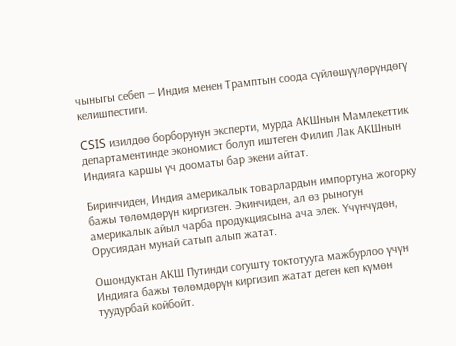чыныгы себеп — Индия менен Трамптын соода сүйлөшүүлөрүндөгү келишпестиги.

CSIS изилдөө борборунун эксперти, мурда АКШнын Мамлекеттик департаментинде экономист болуп иштеген Филип Лак АКШнын Индияга каршы үч дооматы бар экени айтат.

Биринчиден, Индия америкалык товарлардын импортуна жогорку бажы төлөмдөрүн киргизген. Экинчиден, ал өз рыногун америкалык айыл чарба продукциясына ача элек. Үчүнчүдөн, Орусиядан мунай сатып алып жатат.

Ошондуктан АКШ Путинди согушту токтотууга мажбурлоо үчүн Индияга бажы төлөмдөрүн киргизип жатат деген кеп күмөн туудурбай койбойт.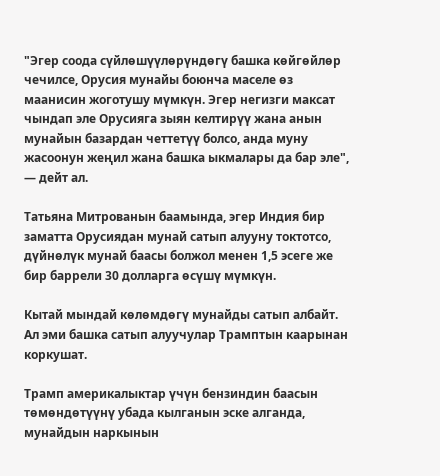"Эгер соода сүйлөшүүлөрүндөгү башка көйгөйлөр чечилсе, Орусия мунайы боюнча маселе өз маанисин жоготушу мүмкүн. Эгер негизги максат чындап эле Орусияга зыян келтирүү жана анын мунайын базардан четтетүү болсо, анда муну жасоонун жеңил жана башка ыкмалары да бар эле", — дейт ал.

Татьяна Митрованын баамында, эгер Индия бир заматта Орусиядан мунай сатып алууну токтотсо, дүйнөлүк мунай баасы болжол менен 1,5 эсеге же бир баррели 30 долларга өсүшү мүмкүн.

Кытай мындай көлөмдөгү мунайды сатып албайт. Ал эми башка сатып алуучулар Трамптын каарынан коркушат.

Трамп америкалыктар үчүн бензиндин баасын төмөндөтүүнү убада кылганын эске алганда, мунайдын наркынын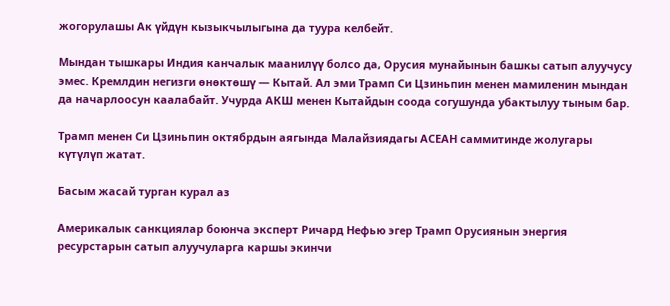жогорулашы Ак үйдүн кызыкчылыгына да туура келбейт.

Мындан тышкары Индия канчалык маанилүү болсо да, Орусия мунайынын башкы сатып алуучусу эмес. Кремлдин негизги өнөктөшү — Кытай. Ал эми Трамп Си Цзиньпин менен мамиленин мындан да начарлоосун каалабайт. Учурда АКШ менен Кытайдын соода согушунда убактылуу тыным бар.

Трамп менен Си Цзиньпин октябрдын аягында Малайзиядагы АСЕАН саммитинде жолугары күтүлүп жатат.

Басым жасай турган курал аз

Америкалык санкциялар боюнча эксперт Ричард Нефью эгер Трамп Орусиянын энергия ресурстарын сатып алуучуларга каршы экинчи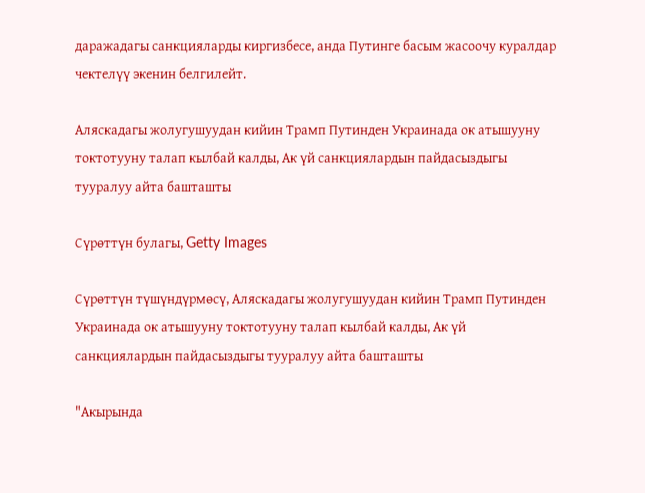даражадагы санкцияларды киргизбесе, анда Путинге басым жасоочу куралдар чектелүү экенин белгилейт.

Аляскадагы жолугушуудан кийин Трамп Путинден Украинада ок атышууну токтотууну талап кылбай калды, Ак үй санкциялардын пайдасыздыгы тууралуу айта башташты

Сүрөттүн булагы, Getty Images

Сүрөттүн түшүндүрмөсү, Аляскадагы жолугушуудан кийин Трамп Путинден Украинада ок атышууну токтотууну талап кылбай калды, Ак үй санкциялардын пайдасыздыгы тууралуу айта башташты

"Акырында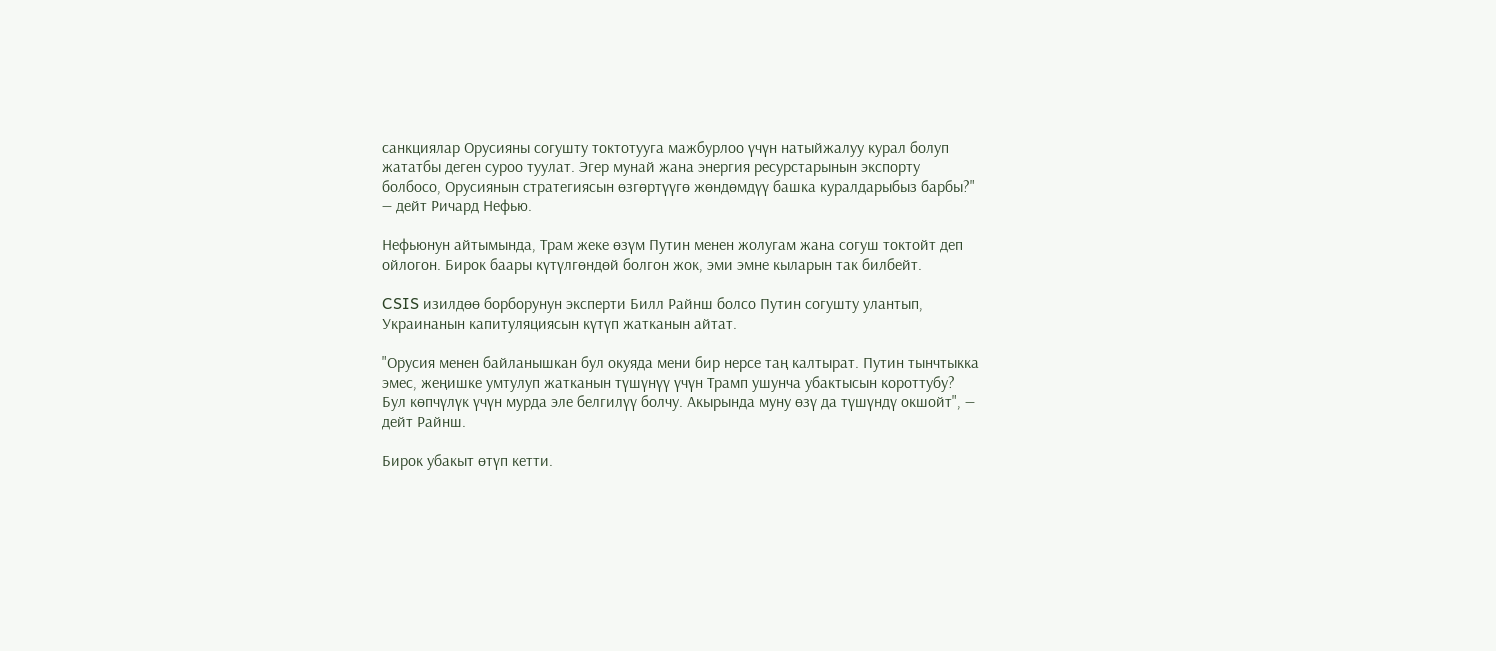санкциялар Орусияны согушту токтотууга мажбурлоо үчүн натыйжалуу курал болуп жататбы деген суроо туулат. Эгер мунай жана энергия ресурстарынын экспорту болбосо, Орусиянын стратегиясын өзгөртүүгө жөндөмдүү башка куралдарыбыз барбы?" — дейт Ричард Нефью.

Нефьюнун айтымында, Трам жеке өзүм Путин менен жолугам жана согуш токтойт деп ойлогон. Бирок баары күтүлгөндөй болгон жок, эми эмне кыларын так билбейт.

CSIS изилдөө борборунун эксперти Билл Райнш болсо Путин согушту улантып, Украинанын капитуляциясын күтүп жатканын айтат.

"Орусия менен байланышкан бул окуяда мени бир нерсе таң калтырат. Путин тынчтыкка эмес, жеңишке умтулуп жатканын түшүнүү үчүн Трамп ушунча убактысын короттубу? Бул көпчүлүк үчүн мурда эле белгилүү болчу. Акырында муну өзү да түшүндү окшойт", — дейт Райнш.

Бирок убакыт өтүп кетти.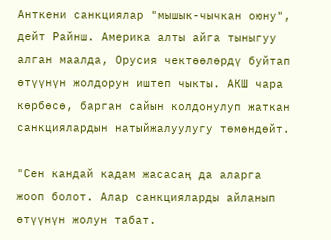Анткени санкциялар "мышык-чычкан оюну", дейт Райнш. Америка алты айга тыныгуу алган маалда, Орусия чектөөлөрдү буйтап өтүүнүн жолдорун иштеп чыкты. АКШ чара көрбөсө, барган сайын колдонулуп жаткан санкциялардын натыйжалуулугу төмөндөйт.

"Сен кандай кадам жасасаң да аларга жооп болот. Алар санкцияларды айланып өтүүнүн жолун табат.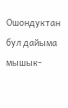Ошондуктан бул дайыма мышык-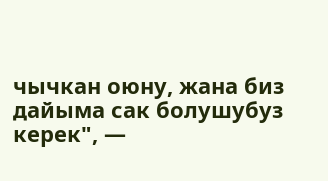чычкан оюну, жана биз дайыма сак болушубуз керек", —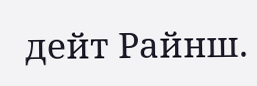дейт Райнш.